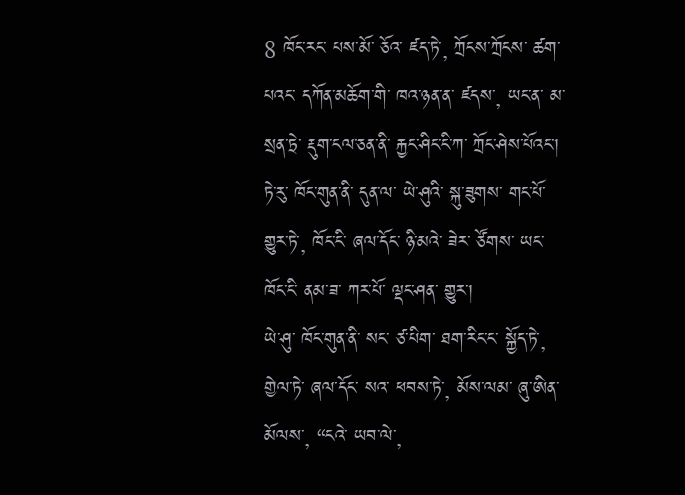8 ཁོང་རང་ པས་མོ་ ཅོའ་ ཛད་ཏེ་, ཀྲོངས་ཀྲོངས་ ཚག་པའང་ དཀོན་མཆོག་གི་ ཁའ་ཉན་ན་ ཛདས་, ཡང་ན་ མ་སྲན་ཏྲེ་ རྡུག་ངལ་ཅན་ནི་ རྐྱང་ཤིང་ངི་ཀ་ ཀྲོང་ཤེས་པོའང་།
ཏེ་རུ་ ཁོང་གུན་ནི་ དུན་ལ་ ཡེ་ཤུའི་ སྐུ་ཟུགས་ གང་པོ་ གྱུར་ཏེ་, ཁོང་ངི་ ཞལ་དོང་ ཉི་མའེ་ ཟེར་ ཙོགས་ ཡང་ ཁོང་ངི་ ནམ་ཟ་ ཀར་པོ་ ལྡང་ཤན་ གྱུར་།
ཡེ་ཤུ་ ཁོང་གུན་ནི་ སང་ ཙ་པིག་ ཐག་རིང་ང་ སྐྱོད་ཏེ་, གྱེལ་ཏེ་ ཞལ་དོང་ སའ་ ཕབས་ཏེ་, མོས་ལམ་ ཞུ་ཨིན་ མོལས་, “ངའེ་ ཡབ་ལེ་,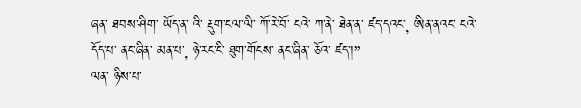ཞན་ ཐབས་ཤིག་ ཡོད་ན་ འི་ རྡུག་ངལ་ལི་ ཀོ་རེ་བོ་ ངའེ་ ཀ་ནེ་ ཐེན་ན་ ཛད་དའང་, ཨིན་ནའང་ ངའེ་ དོད་པ་ ནང་ཞིན་ མན་པ་, ཉེ་རང་ངི་ ཐུག་གོངས་ ནང་ཞིན་ ཅོའ་ ཛད་།”
ལན་ ཉིས་པ་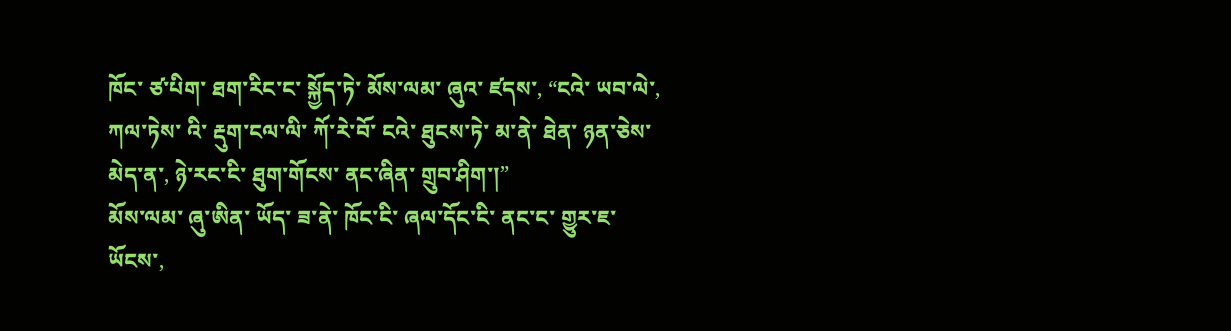ཁོང་ ཙ་པིག་ ཐག་རིང་ང་ སྐྱོད་ཏེ་ མོས་ལམ་ ཞུའ་ ཛདས་, “ངའེ་ ཡབ་ལེ་, ཀལ་ཏེས་ འི་ རྡུག་ངལ་ལི་ ཀོ་རེ་བོ་ ངའེ་ ཐུངས་ཏེ་ མ་ནེ་ ཐེན་ ཉན་ཅེས་ མེད་ན་, ཉེ་རང་ངི་ ཐུག་གོངས་ ནང་ཞིན་ གྲུབ་ཤིག་།”
མོས་ལམ་ ཞུ་ཨིན་ ཡོད་ ཟ་ནེ་ ཁོང་ངི་ ཞལ་དོང་ངི་ ནང་ང་ གྱུར་ཇ་ ཡོངས་,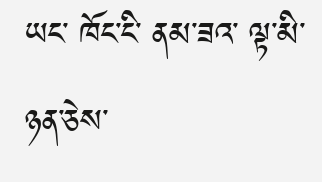ཡང་ ཁོང་ངི་ ནམ་ཟའ་ ལྟ་མི་ཉན་ཅེས་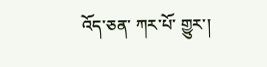འོད་ཅན་ ཀར་པོ་ གྱུར་།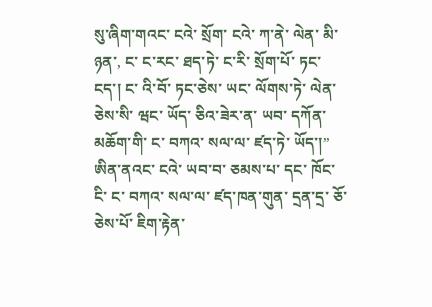སུ་ཞིག་གའང་ ངའེ་ སྲོག་ ངའེ་ ཀ་ནེ་ ལེན་ མི་ཉན་, ང་ ང་རང་ ཐད་ཏེ་ ང་རི་ སྲོག་པོ་ ཏང་ངད་། ང་ འི་བོ་ ཏང་ཅེས་ ཡང་ ལོགས་ཏེ་ ལེན་ཅེས་སི་ ཝང་ ཡོད་ ཅིའ་ཟེར་ན་ ཡབ་ དཀོན་མཆོག་གི་ ང་ བཀའ་ སལ་ལ་ ཛད་ཏེ་ ཡོད་།”
ཨིན་ནའང་ ངའེ་ ཡབ་བ་ ཅམས་པ་ དང་ ཁོང་ངི་ ང་ བཀའ་ སལ་ལ་ ཛད་ཁན་གུན་ དྲན་དྲ་ ཅོ་ཅེས་པོ་ ཇིག་རྟེན་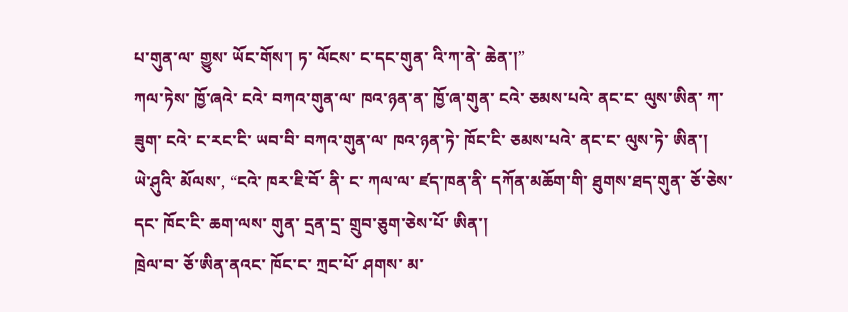པ་གུན་ལ་ གྱུས་ ཡོང་གོས་། ཏ་ ལོངས་ ང་དང་གུན་ འི་ཀ་ནེ་ ཆེན་།”
ཀལ་ཏེས་ ཁྱོ་ཞའེ་ ངའེ་ བཀའ་གུན་ལ་ ཁའ་ཉན་ན་ ཁྱོ་ཞ་གུན་ ངའེ་ ཅམས་པའེ་ ནང་ང་ ལུས་ཨིན་ ཀ་ཟུག་ ངའེ་ ང་རང་ངི་ ཡབ་བི་ བཀའ་གུན་ལ་ ཁའ་ཉན་ཏེ་ ཁོང་ངི་ ཅམས་པའེ་ ནང་ང་ ལུས་ཏེ་ ཨིན་།
ཡེ་ཤུའི་ མོལས་, “ངའེ་ ཁར་ཇི་བོ་ ནི་ ང་ ཀལ་ལ་ ཛད་ཁན་ནི་ དཀོན་མཆོག་གི་ ཐུགས་ཐད་གུན་ ཅོ་ཅེས་ དང་ ཁོང་ངི་ ཆག་ལས་ གུན་ དྲན་དྲ་ གྲུབ་ཅུག་ཅེས་པོ་ ཨིན་།
ཁྲེལ་བ་ ཅོ་ཨིན་ནའང་ ཁོང་ང་ ཀྲང་པོ་ ཤགས་ མ་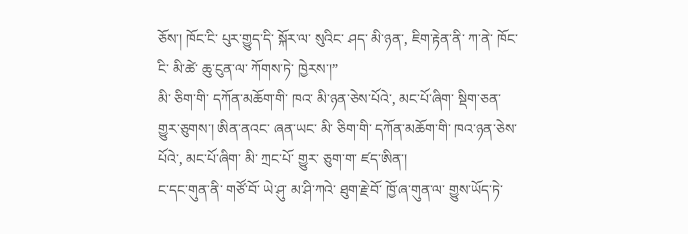ཅོས་། ཁོང་ངི་ པུར་གྱུད་དི་ སྐོར་ལ་ སུའིང་ ཤད་ མི་ཉན་, ཇིག་རྟེན་ནི་ ཀ་ནེ་ ཁོང་ངི་ མི་ཚེ་ ཆུ་ངུན་ལ་ ཀོགས་ཏེ་ ཁྱེརས་།”
མི་ ཅིག་གི་ དཀོན་མཆོག་གི་ ཁའ་ མི་ཉན་ཅེས་པོའེ་, མང་པོ་ཞིག་ སྡིག་ཅན་ གྱུར་ཅུགས་། ཨིན་ནའང་ ཞན་ཡང་ མི་ ཅིག་གི་ དཀོན་མཆོག་གི་ ཁའ་ཉན་ཅེས་པོའེ་, མང་པོ་ཞིག་ མི་ ཀྲང་པོ་ གྱུར་ ཅུག་ག་ ཛད་ཨིན་།
ང་དང་གུན་ནི་ གཙོ་བོ་ ཡེ་ཤུ་ མ་ཤི་ཀའེ་ ཐུག་རྗེ་བོ་ ཁྱོ་ཞ་གུན་ལ་ གྱུས་ཡོད་ཏེ་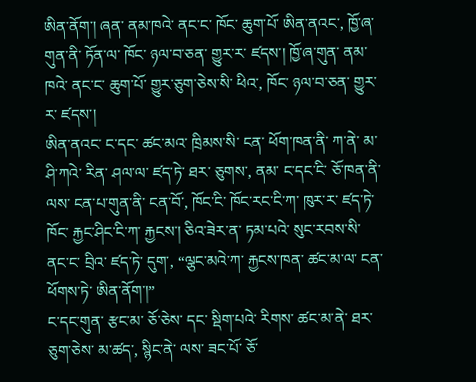ཨིན་ནོག་། ཞན་ ནམ་ཁའེ་ ནང་ང་ ཁོང་ ཆུག་པོ་ ཨིན་ནའང་, ཁྱོ་ཞ་གུན་ནི་ ཏོན་ལ་ ཁོང་ ཉལ་བ་ཅན་ གྱུར་ར་ ཛདས་། ཁྱོ་ཞ་གུན་ ནམ་ཁའེ་ ནང་ང་ ཆུག་པོ་ གྱུར་ཅུག་ཅེས་སི་ ཕིའ་, ཁོང་ ཉལ་བ་ཅན་ གྱུར་ར་ ཛདས་།
ཨིན་ནའང་ ང་དང་ ཚང་མའ་ ཁྲིམས་སི་ ངན་ ཕོག་ཁན་ནི་ ཀ་ནེ་ མ་ཤི་ཀའེ་ རིན་ ཤལ་ལ་ ཛད་ཏེ་ ཐར་ ཅུགས་, ནམ་ ང་དང་ངི་ ཅོ་ཁན་ནི་ ལས་ ངན་པ་གུན་ནི་ ངན་བོ་, ཁོང་ངི་ ཁོང་རང་ངི་ཀ་ ཁུར་ར་ ཛད་ཏེ་ ཁོང་ རྐྱང་ཤིང་ངི་ཀ་ རྐྱངས་། ཅིའ་ཟེར་ན་ ཏམ་པའེ་ སུང་རབས་སི་ ནང་ང་ བྲིའ་ ཛད་ཏེ་ དུག་, “ལྕང་མའེ་ཀ་ རྐྱངས་ཁན་ ཚང་མ་ལ་ ངན་ ཕོགས་ཏེ་ ཨིན་ནོག་།”
ང་དང་གུན་ རྩང་མ་ ཅོ་ཅེས་ དང་ སྡིག་པའེ་ རིགས་ ཚང་མ་ནེ་ ཐར་ཅུག་ཅེས་ མ་ཚད་, སྙིང་ནེ་ ལས་ ཟང་པོ་ ཅོ་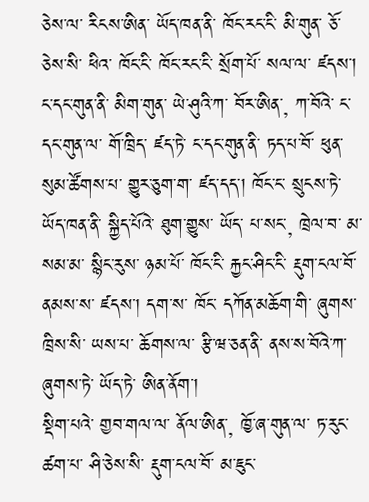ཅེས་ལ་ རིངས་ཨིན་ ཡོད་ཁན་ནི་ ཁོང་རང་ངི་ མི་གུན་ ཅོ་ཅེས་སི་ ཕིའ་ ཁོང་ངི་ ཁོང་རང་ངི་ སྲོག་པོ་ སལ་ལ་ ཛདས་།
ང་དང་གུན་ནི་ མིག་གུན་ ཡེ་ཤུའི་ཀ་ བོར་ཨིན་, ཀ་བོའེ་ ང་དང་གུན་ལ་ གོ་ཁྲིད་ ཛད་ཏེ་ ང་དང་གུན་ནི་ ཏད་པ་བོ་ ཕུན་སུམ་ཚོགས་པ་ གྱུར་ཅུག་ག་ ཛད་དད་། ཁོང་ང་ སྲུངས་ཏེ་ ཡོད་ཁན་ནི་ སྐྱིད་པོའེ་ ཐུག་གྱུས་ ཡོད་ པ་སང་, ཁྲེལ་བ་ མ་སམ་མ་ སྙིང་རུས་ ཉམ་པོ་ ཁོང་ངི་ རྐྱང་ཤིང་ངི་ རྡུག་ངལ་བོ་ ནམས་ས་ ཛདས་། དག་ས་ ཁོང་ དཀོན་མཆོག་གི་ ཞུགས་ཁྲིས་སི་ ཡས་པ་ ཆོགས་ལ་ རྩི་ཝ་ཅན་ནི་ ནས་ས་བོའེ་ཀ་ ཞུགས་ཏེ་ ཡོད་ཏེ་ ཨིན་ནོག་།
སྡིག་པའེ་ གྱབ་གལ་ལ་ ནོལ་ཨིན་, ཁྱོ་ཞ་གུན་ལ་ ཏ་རུང་ ཚག་པ་ ཤི་ཅེས་སི་ རྡུག་ངལ་བོ་ མ་ཇུང་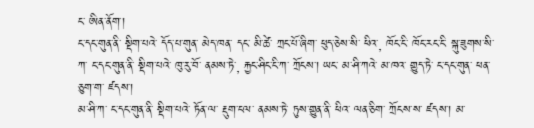ང་ ཨིན་ནོག་།
ང་དང་གུན་ནི་ སྡིག་པའེ་ དོད་པ་གུན་ མེད་ཁན་ དང་ མི་ཚེ་ ཀྲང་པོ་ཞིག་ ཕུད་ཅེས་སི་ ཕིའ་, ཁོང་ངི་ ཁོང་རང་ངི་ སྐུ་ཟུགས་སི་ཀ་ ང་དང་གུན་ནི་ སྡིག་པའེ་ ཁུ་རུ་བོ་ ནམས་ཏེ་, རྐྱང་ཤིང་ངི་ཀ་ ཀྲོངས་། ཡང་ མ་ཤི་ཀའེ་ མ་ཁའ་ གྱུད་ཏེ་ ང་དང་གུན་ ཕན་ཅུག་ག་ ཛདས་།
མ་ཤི་ཀ་ ང་དང་གུན་ནི་ སྡིག་པའེ་ ཏོན་ལ་ རྡུག་ངལ་ ནམས་ཏེ་ ཏུས་གྱུན་ནི་ ཕིའ་ ལན་ཅིག་ ཀྲོངས་ས་ ཛདས་། མ་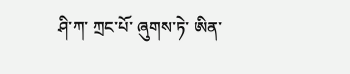ཤི་ཀ་ ཀྲང་པོ་ ཞུགས་ཏེ་ ཨིན་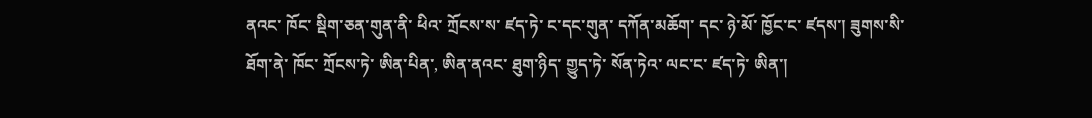ནའང་ ཁོང་ སྡིག་ཅན་གུན་ནི་ ཕིའ་ ཀྲོངས་ས་ ཛད་ཏེ་ ང་དང་གུན་ དཀོན་མཆོག་ དང་ ཉེ་མོ་ ཁྱོང་ང་ ཛདས་། ཟུགས་སི་ ཐོག་ནེ་ ཁོང་ ཀྲོངས་ཏེ་ ཨིན་པིན་, ཨིན་ནའང་ ཐུག་ཉིད་ གྱུད་ཏེ་ སོན་ཏེའ་ ལང་ང་ ཛད་ཏེ་ ཨིན་།